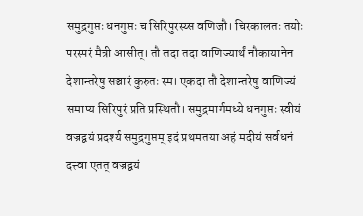समुद्रगुप्तः धनगुप्तः च सिरिपुरस्य्स वणिजौ। चिरकालतः तयोः परस्परं मैत्री आसीत्। तौ तदा तदा वाणिज्यार्थं नौकायानेन देशान्तरेषु सञ्चारं कुरुतः स्म। एकदा तौ देशान्तरेषु वाणिज्यं समाप्य सिरिपुरं प्रति प्रस्थितौ। समुद्रमार्गमध्ये धनगुप्तः स्वीयं वज्रद्वयं प्रदर्श्य समुद्रगुप्तम् इदं प्रथमतया अहं मदीयं सर्वधनं दत्त्वा एतत् वज्रद्वयं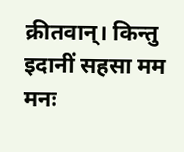क्रीतवान्। किन्तु इदानीं सहसा मम मनः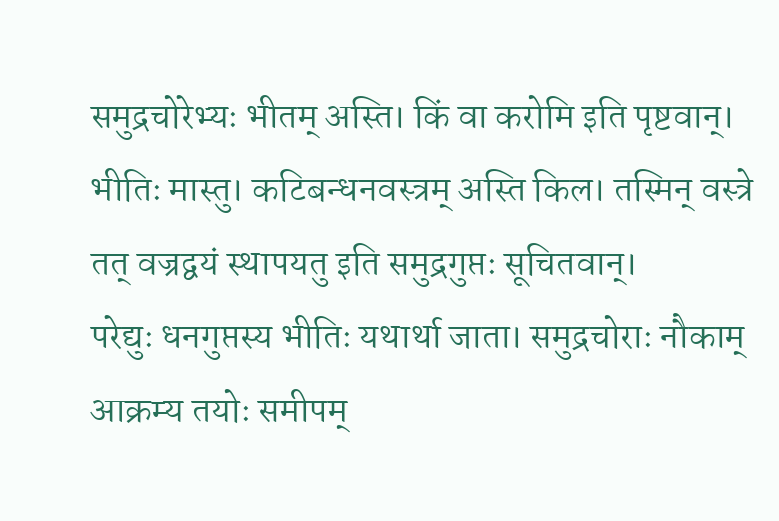समुद्रचोरेभ्यः भीतम् अस्ति। किं वा करोमि इति पृष्टवान्। भीतिः मास्तु। कटिबन्धनवस्त्रम् अस्ति किल। तस्मिन् वस्त्रे तत् वज्रद्वयं स्थापयतु इति समुद्रगुप्तः सूचितवान्।
परेद्युः धनगुप्तस्य भीतिः यथार्था जाता। समुद्रचोराः नौकाम् आक्रम्य तयोः समीपम्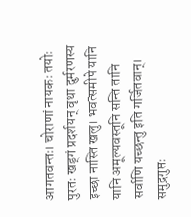आगतवन्तः। चोराणां नायकः तयोः पुरतः खड्गं प्रदर्शयन् वृथा दुर्मरणस्य इच्छा नास्ति खलु। भवत्समीपे यानि यानि अमूल्यवस्तूनि सन्ति तानि सर्वाणि यच्छन्तु इति गर्जितवान्। समुद्रगुप्तः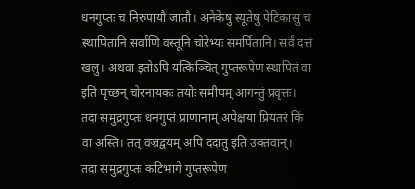धनगुप्तः च निरुपायौ जातौ। अनेकेषु स्यूतेषु पेटिकासु च स्थापितानि सर्वाणि वस्तूनि चोरेभ्यः समर्पितानि। सर्वं दत्तं खलु। अथवा इतोऽपि यत्किञ्चित् गुप्तरूपेण स्थापितं वा इति पृच्छन् चोरनायकः तयोः समीपम् आगन्तुं प्रवृत्तः। तदा समुद्रगुप्तः धनगुप्तं प्राणानाम् अपेक्षया प्रियतरं किं वा अस्ति। तत् वज्रद्वयम् अपि ददातु इति उक्तवान्।
तदा समुद्रगुप्तः कटिभागे गुप्तरूपेण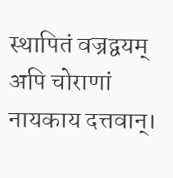स्थापितं वज्रद्वयम् अपि चोराणां नायकाय दत्तवान्।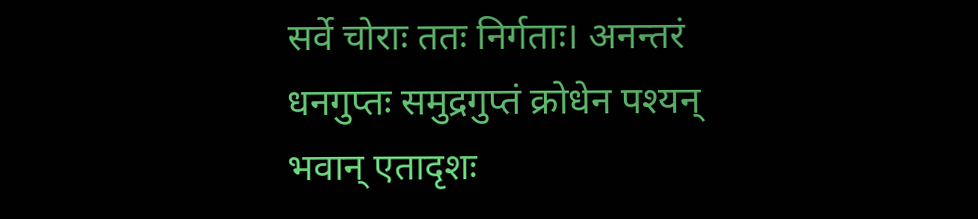सर्वे चोराः ततः निर्गताः। अनन्तरं धनगुप्तः समुद्रगुप्तं क्रोधेन पश्यन् भवान् एतादृशः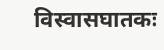विस्वासघातकः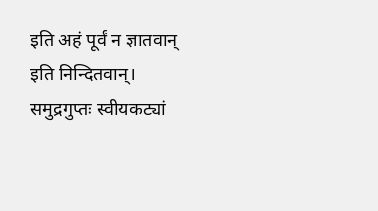इति अहं पूर्वं न ज्ञातवान् इति निन्दितवान्। समुद्रगुप्तः स्वीयकट्यां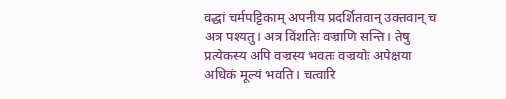वद्धां चर्मपट्टिकाम् अपनीय प्रदर्शितवान् उक्तवान् च अत्र पश्यतु। अत्र विंशतिः वज्राणि सन्ति। तेषु प्रत्येकस्य अपि वज्रस्य भवतः वज्रयोः अपेक्षया अधिकं मूल्यं भवति। चत्वारि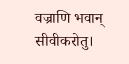वज्राणि भवान् सीवीकरोतु।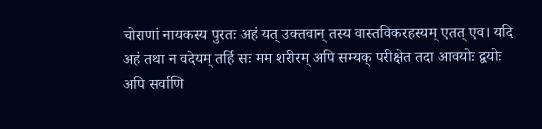चोराणां नायकस्य पुरतः अहं यत् उक्तवान् तस्य वास्तविकरहस्यम् एतत् एव। यदि अहं तथा न वदेयम् तर्हि सः मम शरीरम् अपि सम्यक् परीक्षेत तदा आवयोः द्वयोः अपि सर्वाणि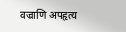वज्राणि अपहृत्य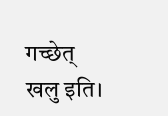गच्छेत् खलु इति।